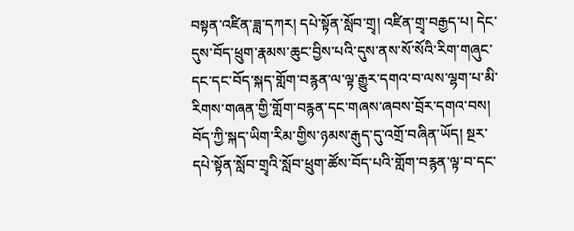བསྟན་འཛིན་ཟླ་དཀར། དཔེ་སྟོན་སློབ་གྲྭ། འཛིན་གྲྭ་བརྒྱད་པ། དེང་དུས་བོད་ཕྲུག་རྣམས་ཆུང་བྱིས་པའི་དུས་ནས་སོ་སོའི་རིག་གཞུང་དང་དང་བོད་སྐད་གློག་བརྙན་ལ་ལྟ་རྒྱུར་དགའ་བ་ལས་ལྷག་པ་མི་རིགས་གཞན་གྱི་གློག་བརྙན་དང་གཞས་ཞབས་བྲོར་དགའ་བས། བོད་ཀྱི་སྐད་ཡིག་རིམ་གྱིས་ཉམས་རྒུད་དུ་འགྲོ་བཞིན་ཡོད། སྔར་དཔེ་སྟོན་སློབ་གྲྭའི་སློབ་ཕྲུག་ཚོས་བོད་པའི་གློག་བརྙན་ལྟ་བ་དང་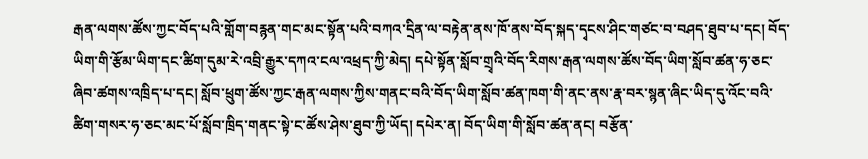རྒན་ལགས་ཚོས་ཀྱང་བོད་པའི་གློག་བརྙན་གང་མང་སྟོན་པའི་བཀའ་དྲིན་ལ་བརྟེན་ནས་ཁོ་ནས་བོད་སྐད་དྭངས་ཤིང་གཙང་བ་བཤད་ཐུབ་པ་དང། བོད་ཡིག་གི་རྩོམ་ཡིག་དང་ཚིག་དུམ་རེ་འབྲི་རྒྱུར་དཀའ་ངལ་འཕྲད་ཀྱི་མེད། དཔེ་སྟོན་སློབ་གྲྭའི་བོད་རིགས་རྒན་ལགས་ཚོས་བོད་ཡིག་སློབ་ཚན་ཧ་ཅང་ཞིབ་ཚགས་འཁྲིད་པ་དང། སློབ་ཕྲུག་ཚོས་ཀྱང་རྒན་ལགས་ཀྱིས་གནང་བའི་བོད་ཡིག་སློབ་ཚན་ཁག་གི་ནང་ནས་རྣ་བར་སྙན་ཞིང་ཡིད་དུ་འོང་བའི་ཚིག་གསར་ཧ་ཅང་མང་པོ་སློབ་ཁྲིད་གནང་སྟེ་ང་ཚོས་ཤེས་ཐུབ་ཀྱི་ཡོད། དཔེར་ན། བོད་ཡིག་གི་སློབ་ཚན་ནང། བརྩོན་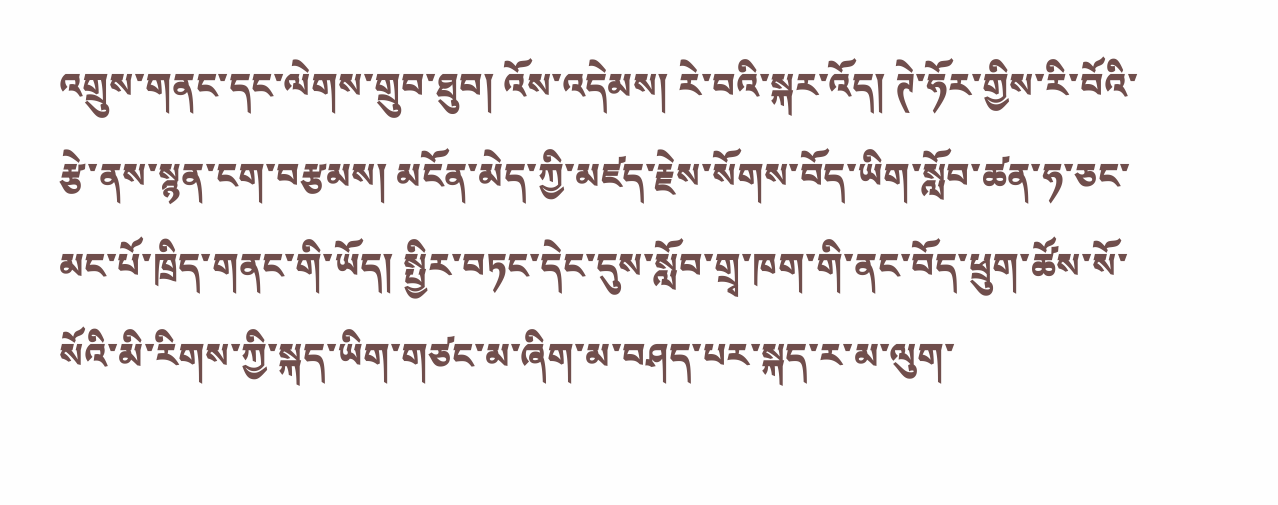འགྲུས་གནང་དང་ལེགས་གྲུབ་ཐུབ། འོས་འདེམས། རེ་བའི་སྐར་འོད། ཊེ་ཧོར་གྱིས་རི་བོའི་རྩེ་ནས་སྙན་ངག་བརྩམས། མངོན་མེད་ཀྱི་མཛད་རྗེས་སོགས་བོད་ཡིག་སློབ་ཚན་ཧ་ཅང་མང་པོ་ཁྲིད་གནང་གི་ཡོད། སྤྱིར་བཏང་དེང་དུས་སློབ་གྲྭ་ཁག་གི་ནང་བོད་ཕྲུག་ཚོས་སོ་སོའི་མི་རིགས་ཀྱི་སྐད་ཡིག་གཙང་མ་ཞིག་མ་བཤད་པར་སྐད་ར་མ་ལུག་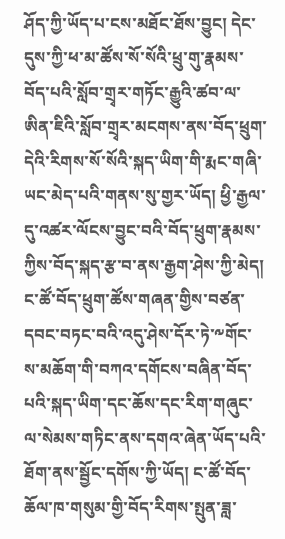ཤོད་ཀྱི་ཡོད་པ་ངས་མཐོང་ཐོས་བྱུང། དེང་དུས་ཀྱི་ཕ་མ་ཚོས་སོ་སོའི་ཕྲུ་གུ་རྣམས་བོད་པའི་སློབ་གྲྭར་གཏོང་རྒྱུའི་ཚབ་ལ་ཨིན་ཇིའི་སློབ་གྲྭར་མངགས་ནས་བོད་ཕྲུག་དེའི་རིགས་སོ་སོའི་སྐད་ཡིག་གི་རྨང་གཞི་ཡང་མེད་པའི་གནས་སུ་གྱར་ཡོད། ཕྱི་རྒྱལ་དུ་འཚར་ལོངས་བྱུང་བའི་བོད་ཕྲུག་རྣམས་ཀྱིས་བོད་སྐད་རྩ་བ་ནས་རྒྱག་ཤེས་ཀྱི་མེད། ང་ཚོ་བོད་ཕྲུག་ཚོས་གཞན་གྱིས་བཙན་དབང་བཏང་བའི་འདུ་ཤེས་དོར་ཏེ་༸གོང་ས་མཆོག་གི་བཀའ་དགོངས་བཞིན་བོད་པའི་སྐད་ཡིག་དང་ཆོས་དང་རིག་གཞུང་ལ་སེམས་གཏིང་ནས་དགའ་ཞེན་ཡོད་པའི་ཐོག་ནས་སྦྱོང་དགོས་ཀྱི་ཡོད། ང་ཚོ་བོད་ཆོལ་ཁ་གསུམ་གྱི་བོད་རིགས་སྤུན་ཟླ་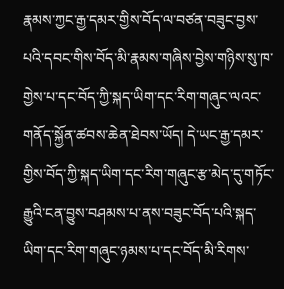རྣམས་ཀྱང་རྒྱ་དམར་གྱིས་བོད་ལ་བཙན་བཟུང་བྱས་པའི་དབང་གིས་བོད་མི་རྣམས་གཞིས་བྱེས་གཉིས་སུ་ཁ་གྱེས་པ་དང་བོད་ཀྱི་སྐད་ཡིག་དང་རིག་གཞུང་ལའང་གནོད་སྐྱོན་ཚབས་ཆེན་ཐེབས་ཡོད། དེ་ཡང་རྒྱ་དམར་གྱིས་བོད་ཀྱི་སྐད་ཡིག་དང་རིག་གཞུང་རྩ་མེད་དུ་གཏོང་རྒྱུའི་ངན་བྱུས་བཤམས་པ་ནས་བཟུང་བོད་པའི་སྐད་ཡིག་དང་རིག་གཞུང་ཉམས་པ་དང་བོད་མི་རིགས་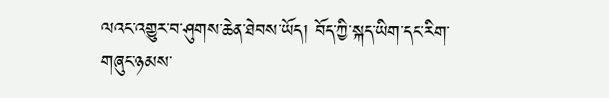ལའང་འགྱུར་བ་ཤུགས་ཆེན་ཐེབས་ཡོད། བོད་ཀྱི་སྐད་ཡིག་དང་རིག་གཞུང་ཉམས་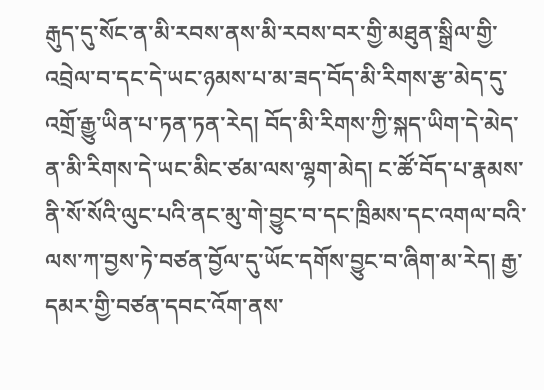རྒུད་དུ་སོང་ན་མི་རབས་ནས་མི་རབས་བར་གྱི་མཐུན་སྒྲིལ་གྱི་འབྲེལ་བ་དང་དེ་ཡང་ཉམས་པ་མ་ཟད་བོད་མི་རིགས་རྩ་མེད་དུ་འགྲོ་རྒྱུ་ཡིན་པ་ཏན་ཏན་རེད། བོད་མི་རིགས་ཀྱི་སྐད་ཡིག་དེ་མེད་ན་མི་རིགས་དེ་ཡང་མིང་ཙམ་ལས་ལྷག་མེད། ང་ཚོ་བོད་པ་རྣམས་ནི་སོ་སོའི་ལུང་པའི་ནང་མུ་གེ་བྱུང་བ་དང་ཁྲིམས་དང་འགལ་བའི་ལས་ཀ་བྱས་ཏེ་བཙན་བྱོལ་དུ་ཡོང་དགོས་བྱུང་བ་ཞིག་མ་རེད། རྒྱ་དམར་གྱི་བཙན་དབང་འོག་ནས་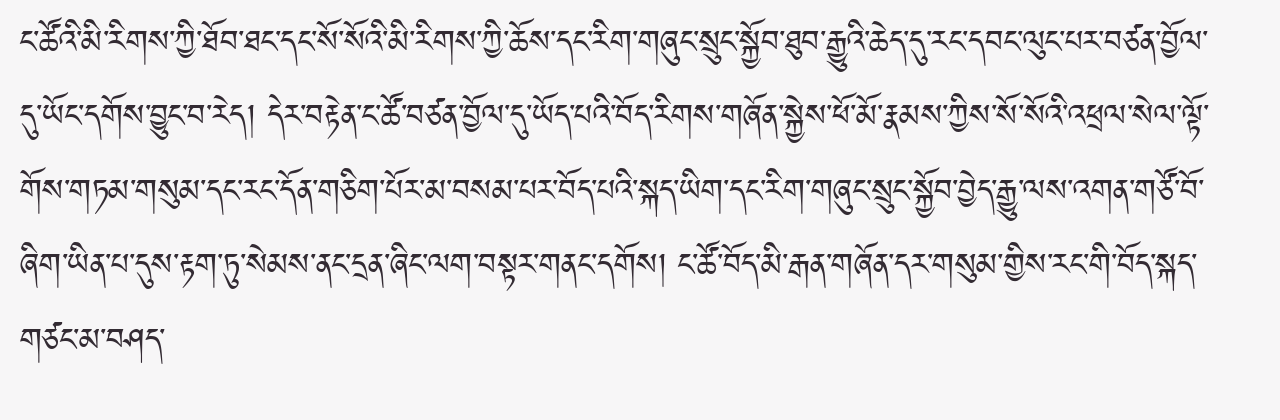ང་ཚོའི་མི་རིགས་ཀྱི་ཐོབ་ཐང་དང་སོ་སོའི་མི་རིགས་ཀྱི་ཆོས་དང་རིག་གཞུང་སྲུང་སྐྱོབ་ཐུབ་རྒྱུའི་ཆེད་དུ་རང་དབང་ལུང་པར་བཙན་བྱོལ་དུ་ཡོང་དགོས་བྱུང་བ་རེད། དེར་བརྟེན་ང་ཚོ་བཙན་བྱོལ་དུ་ཡོད་པའི་བོད་རིགས་གཞོན་སྐྱེས་ཕོ་མོ་རྣམས་ཀྱིས་སོ་སོའི་འཕྲལ་སེལ་ལྟོ་གོས་གཏམ་གསུམ་དང་རང་དོན་གཅིག་པོར་མ་བསམ་པར་བོད་པའི་སྐད་ཡིག་དང་རིག་གཞུང་སྲུང་སྐྱོབ་བྱེད་རྒྱུ་ལས་འགན་གཙོ་བོ་ཞིག་ཡིན་པ་དུས་རྟག་ཏུ་སེམས་ནང་དྲན་ཞིང་ལག་བསྟར་གནང་དགོས། ང་ཚོ་བོད་མི་རྒན་གཞོན་དར་གསུམ་གྱིས་རང་གི་བོད་སྐད་གཙང་མ་བཤད་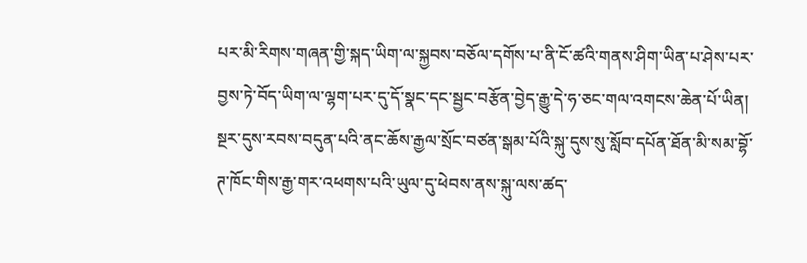པར་མི་རིགས་གཞན་གྱི་སྐད་ཡིག་ལ་སྐྱབས་བཅོལ་དགོས་པ་ནི་ངོ་ཚའི་གནས་ཤིག་ཡིན་པ་ཤེས་པར་བྱས་ཏེ་བོད་ཡིག་ལ་ལྷག་པར་དུ་དོ་སྣང་དང་སྦྱང་བརྩོན་བྱེད་རྒྱུ་དེ་ཧ་ཅང་གལ་འགངས་ཆེན་པོ་ཡིན། སྔར་དུས་རབས་བདུན་པའི་ནང་ཆོས་རྒྱལ་སྲོང་བཙན་སྒམ་པོའི་སྐུ་དུས་སུ་སློབ་དཔོན་ཐོན་མི་སམ་བྷོ་ཊ་ཁོང་གིས་རྒྱ་གར་འཕགས་པའི་ཡུལ་དུ་ཕེབས་ནས་སྐུ་ལས་ཚད་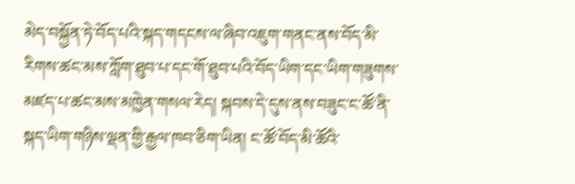མེད་བསྐྱོན་ཏེ་བོད་པའི་སྐད་གདངས་ལ་ཞིབ་འཇུག་གནང་ནས་བོད་མི་རིགས་ཚང་མས་ཀློག་ཐུབ་པ་དང་གོ་ཐུབ་པའི་བོད་ཡིག་དང་ཡིག་གཟུགས་མཛད་པ་ཚང་མས་མཁྱེན་གསལ་རེད། སྐབས་དེ་དུས་ནས་བཟུང་ང་ཚོ་ནི་སྐད་ཡིག་གཉིས་ལྡན་གྱི་རྒྱལ་ཁབ་ཅིག་ཡིན། ང་ཚོ་བོད་མི་ཚོའི་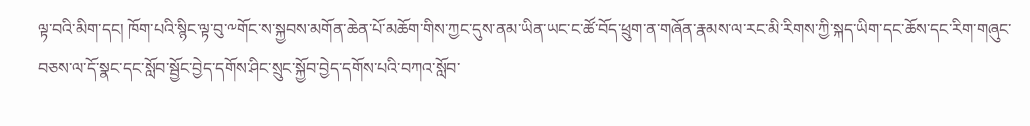ལྟ་བའི་མིག་དང། ཁོག་པའི་སྙིང་ལྟ་བུ་༸གོང་ས་སྐྱབས་མགོན་ཆེན་པོ་མཆོག་གིས་ཀྱང་དུས་ནམ་ཡིན་ཡང་ང་ཚོ་བོད་ཕྲུག་ན་གཞོན་རྣམས་ལ་རང་མི་རིགས་ཀྱི་སྐད་ཡིག་དང་ཆོས་དང་རིག་གཞུང་བཅས་ལ་དོ་སྣང་དང་སློབ་སྦྱོང་བྱེད་དགོས་ཤིང་སྲུང་སྐྱོབ་བྱེད་དགོས་པའི་བཀའ་སློབ་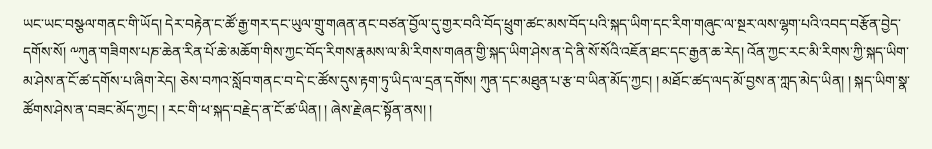ཡང་ཡང་བསྩལ་གནང་གི་ཡོད། དེར་བརྟེན་ང་ཚོ་རྒྱ་གར་དང་ཡུལ་གྲུ་གཞན་ནང་བཙན་བྱོལ་དུ་གྱར་བའི་བོད་ཕྲུག་ཚང་མས་བོད་པའི་སྐད་ཡིག་དང་རིག་གཞུང་ལ་སྔར་ལས་ལྷག་པའི་འབད་བརྩོན་བྱེད་དགོས་སོ། ༸ཀུན་གཟིགས་པཎ་ཆེན་རིན་པོ་ཆེ་མཆོག་གིས་ཀྱང་བོད་རིགས་རྣམས་ལ་མི་རིགས་གཞན་གྱི་སྐད་ཡིག་ཤེས་ན་དེ་ནི་སོ་སོའི་འཇོན་ཐང་དང་རྒྱན་ཆ་རེད། འོན་ཀྱང་རང་མི་རིགས་ཀྱི་སྐད་ཡིག་མ་ཤེས་ན་ངོ་ཚ་དགོས་པ་ཞིག་རེད། ཅེས་བཀའ་སློབ་གནང་བ་དེ་ང་ཚོས་དུས་རྟག་ཏུ་ཡིད་ལ་དྲན་དགོས། ཀུན་དང་མཐུན་པ་རྩ་བ་ཡིན་མོད་ཀྱང། ། མཐོང་ཚད་ལད་མོ་བྱས་ན་ཀླད་མེད་ཡིན། ། སྐད་ཡིག་སྣ་ཚོགས་ཤེས་ན་བཟང་མོད་ཀྱང། ། རང་གི་ཕ་སྐད་བརྗེད་ན་ངོ་ཚ་ཡིན། ། ཞེས་རྗེ་ཞང་སྟོན་ནས། །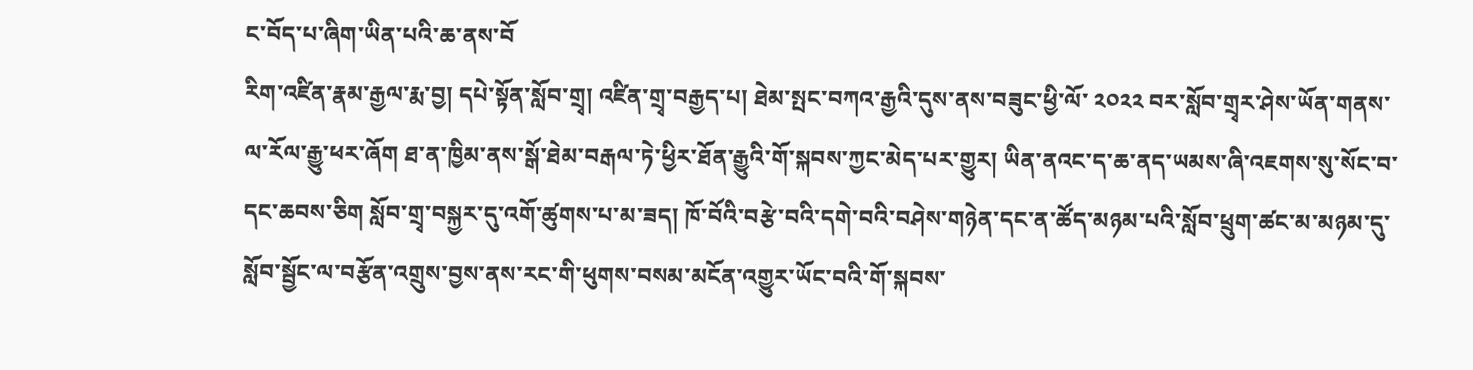ང་བོད་པ་ཞིག་ཡིན་པའི་ཆ་ནས་བོ
རིག་འཛིན་རྣམ་རྒྱལ་རྨ་བྱ། དཔེ་སྟོན་སློབ་གྲྭ། འཛིན་གྲྭ་བརྒྱད་པ། ཐེམ་སྤང་བཀའ་རྒྱའི་དུས་ནས་བཟུང་ཕྱི་ལོ་ ༢༠༢༢ བར་སློབ་གྲྭར་ཤེས་ཡོན་གནས་ལ་རོལ་རྒྱུ་ཕར་ཞོག ཐ་ན་ཁྱིམ་ནས་སྒོ་ཐེམ་བརྒལ་ཏེ་ཕྱིར་ཐོན་རྒྱུའི་གོ་སྐབས་ཀྱང་མེད་པར་གྱུར། ཡིན་ནའང་ད་ཆ་ནད་ཡམས་ཞི་འཇགས་སུ་སོང་བ་དང་ཆབས་ཅིག སློབ་གྲྭ་བསྐྱར་དུ་འགོ་ཚུགས་པ་མ་ཟད། ཁོ་བོའི་བརྩེ་བའི་དགེ་བའི་བཤེས་གཉེན་དང་ན་ཚོད་མཉམ་པའི་སློབ་ཕྲུག་ཚང་མ་མཉམ་དུ་སློབ་སྦྱོང་ལ་བརྩོན་འགྲུས་བྱས་ནས་རང་གི་ཕུགས་བསམ་མངོན་འགྱུར་ཡོང་བའི་གོ་སྐབས་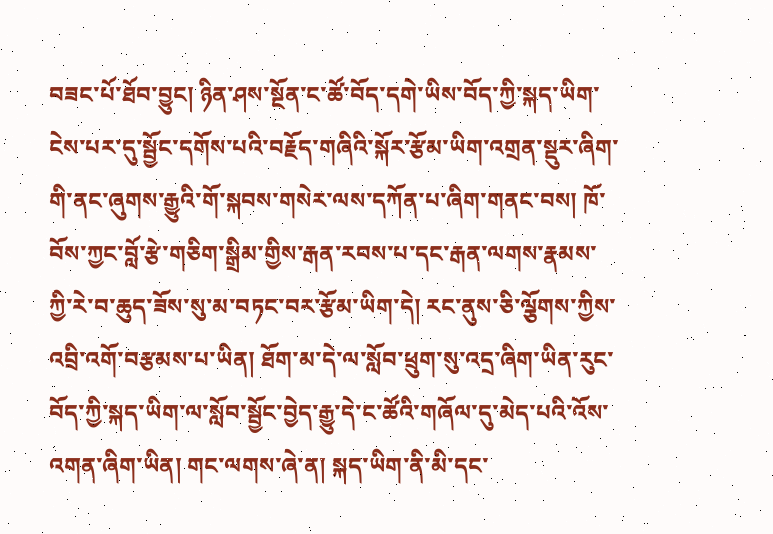བཟང་པོ་ཐོབ་བྱུང། ཉིན་ཤས་སྔོན་ང་ཚོ་བོད་དགེ་ཡིས་བོད་ཀྱི་སྐད་ཡིག་ངེས་པར་དུ་སྦྱོང་དགོས་པའི་བརྗོད་གཞིའི་སྐོར་རྩོམ་ཡིག་འགྲན་སྡུར་ཞིག་གི་ནང་ཞུགས་རྒྱུའི་གོ་སྐབས་གསེར་ལས་དཀོན་པ་ཞིག་གནང་བས། ཁོ་བོས་ཀྱང་བློ་རྩེ་གཅིག་སྒྲིམ་གྱིས་རྒན་རབས་པ་དང་རྒན་ལགས་རྣམས་ཀྱི་རེ་བ་ཆུད་ཟོས་སུ་མ་བཏང་བར་རྩོམ་ཡིག་དེ། རང་ནུས་ཅི་ལྕོགས་ཀྱིས་འབྲི་འགོ་བརྩམས་པ་ཡིན། ཐོག་མ་དེ་ལ་སློབ་ཕྲུག་སུ་འདྲ་ཞིག་ཡིན་རུང་བོད་ཀྱི་སྐད་ཡིག་ལ་སློབ་སྦྱོང་བྱེད་རྒྱུ་དེ་ང་ཚོའི་གཞོལ་དུ་མེད་པའི་འོས་འགན་ཞིག་ཡིན། གང་ལགས་ཞེ་ན། སྐད་ཡིག་ནི་མི་དང་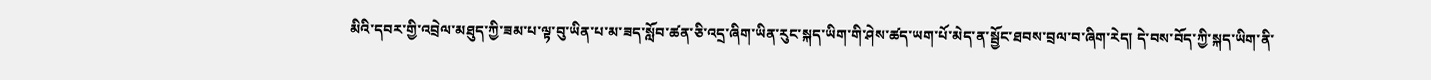མིའི་དབར་གྱི་འབྲེལ་མཐུད་ཀྱི་ཟམ་པ་ལྟ་བུ་ཡིན་པ་མ་ཟད་སློབ་ཚན་ཅི་འདྲ་ཞིག་ཡིན་རུང་སྐད་ཡིག་གི་ཤེས་ཚད་ཡག་པོ་མེད་ན་སྦྱོང་ཐབས་བྲལ་བ་ཞིག་རེད། དེ་བས་བོད་ཀྱི་སྐད་ཡིག་ནི་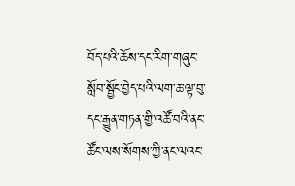བོད་པའི་ཆོས་དང་རིག་གཞུང་སློབ་སྦྱོང་བྱེད་པའི་ལག་ཆ་ལྟ་བུ་དང་རྒྱུན་གཏན་གྱི་འཚོ་བའི་ནང་ཚོང་ལས་སོགས་ཀྱི་ནང་ལའང་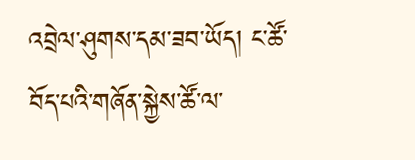འབྲེལ་ཤུགས་དམ་ཟབ་ཡོད། ང་ཚོ་བོད་པའི་གཞོན་སྐྱེས་ཚོ་ལ་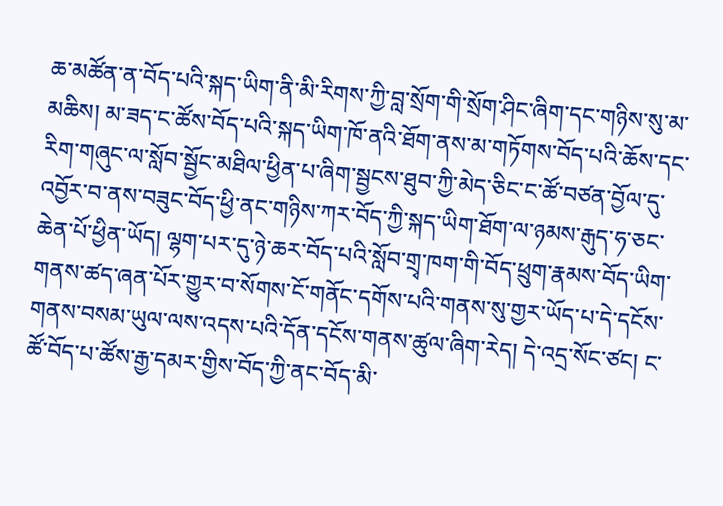ཆ་མཚོན་ན་བོད་པའི་སྐད་ཡིག་ནི་མི་རིགས་ཀྱི་བླ་སྲོག་གི་སྲོག་ཤིང་ཞིག་དང་གཉིས་སུ་མ་མཆིས། མ་ཟད་ང་ཚོས་བོད་པའི་སྐད་ཡིག་ཁོ་ནའི་ཐོག་ནས་མ་གཏོགས་བོད་པའི་ཆོས་དང་རིག་གཞུང་ལ་སློབ་སྦྱོང་མཐིལ་ཕྱིན་པ་ཞིག་སྦྱངས་ཐུབ་ཀྱི་མེད་ཅིང་ང་ཚོ་བཙན་བྱོལ་དུ་འབྱོར་བ་ནས་བཟུང་བོད་ཕྱི་ནང་གཉིས་ཀར་བོད་ཀྱི་སྐད་ཡིག་ཐོག་ལ་ཉམས་རྒུད་ཧ་ཅང་ཆེན་པོ་ཕྱིན་ཡོད། ལྷག་པར་དུ་ཉེ་ཆར་བོད་པའི་སློབ་གྲྭ་ཁག་གི་བོད་ཕྲུག་རྣམས་བོད་ཡིག་གནས་ཚད་ཞན་པོར་གྱུར་བ་སོགས་ངོ་གནོང་དགོས་པའི་གནས་སུ་གྱར་ཡོད་པ་དེ་དངོས་གནས་བསམ་ཡུལ་ལས་འདས་པའི་དོན་དངོས་གནས་ཚུལ་ཞིག་རེད། དེ་འདྲ་སོང་ཙང། ང་ཚོ་བོད་པ་ཚོས་རྒྱ་དམར་གྱིས་བོད་ཀྱི་ནང་བོད་མི་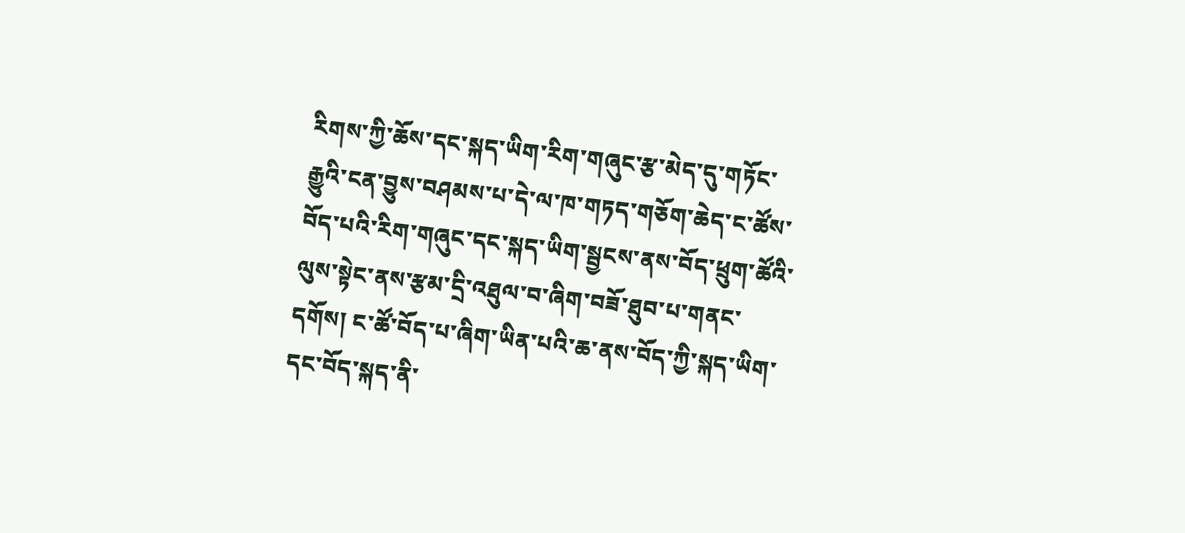རིགས་ཀྱི་ཆོས་དང་སྐད་ཡིག་རིག་གཞུང་རྩ་མེད་དུ་གཏོང་རྒྱུའི་ངན་བྱུས་བཤམས་པ་དེ་ལ་ཁ་གཏད་གཅོག་ཆེད་ང་ཚོས་བོད་པའི་རིག་གཞུང་དང་སྐད་ཡིག་སྦྱངས་ནས་བོད་ཕྲུག་ཚོའི་ལུས་སྟེང་ནས་རྩམ་དྲི་འཐུལ་བ་ཞིག་བཟོ་ཐུབ་པ་གནང་དགོས། ང་ཚོ་བོད་པ་ཞིག་ཡིན་པའི་ཆ་ནས་བོད་ཀྱི་སྐད་ཡིག་དང་བོད་སྐད་ནི་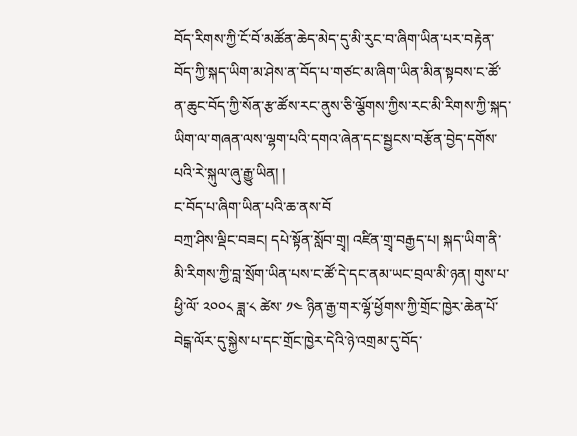བོད་རིགས་ཀྱི་ངོ་བོ་མཚོན་ཆེད་མེད་དུ་མི་རུང་བ་ཞིག་ཡིན་པར་བརྟེན་བོད་ཀྱི་སྐད་ཡིག་མ་ཤེས་ན་བོད་པ་གཙང་མ་ཞིག་ཡིན་མིན་སྟབས་ང་ཚོ་ན་ཆུང་བོད་ཀྱི་སོན་རྩ་ཚོས་རང་ནུས་ཅི་ལྕོགས་ཀྱིས་རང་མི་རིགས་ཀྱི་སྐད་ཡིག་ལ་གཞན་ལས་ལྷག་པའི་དགའ་ཞེན་དང་སྦྱངས་བརྩོན་བྱེད་དགོས་པའི་རེ་སྐུལ་ཞུ་རྒྱུ་ཡིན། །
ང་བོད་པ་ཞིག་ཡིན་པའི་ཆ་ནས་བོ
བཀྲ་ཤིས་ལྡིང་བཟང། དཔེ་སྟོན་སློབ་གྲྭ། འཛིན་གྲྭ་བརྒྱད་པ། སྐད་ཡིག་ནི་མི་རིགས་ཀྱི་བླ་སྲོག་ཡིན་པས་ང་ཚོ་དེ་དང་ནམ་ཡང་བྲལ་མི་ཉན། གུས་པ་ཕྱི་ལོ་ ༢༠༠༨ ཟླ་༨ ཚེས་ ༡༤ ཉིན་རྒྱ་གར་ལྷོ་ཕྱོགས་ཀྱི་གྲོང་ཁྱེར་ཆེན་པོ་བེངྒ་ལོར་དུ་སྐྱེས་པ་དང་གྲོང་ཁྱེར་དེའི་ཉེ་འགྲམ་དུ་བོད་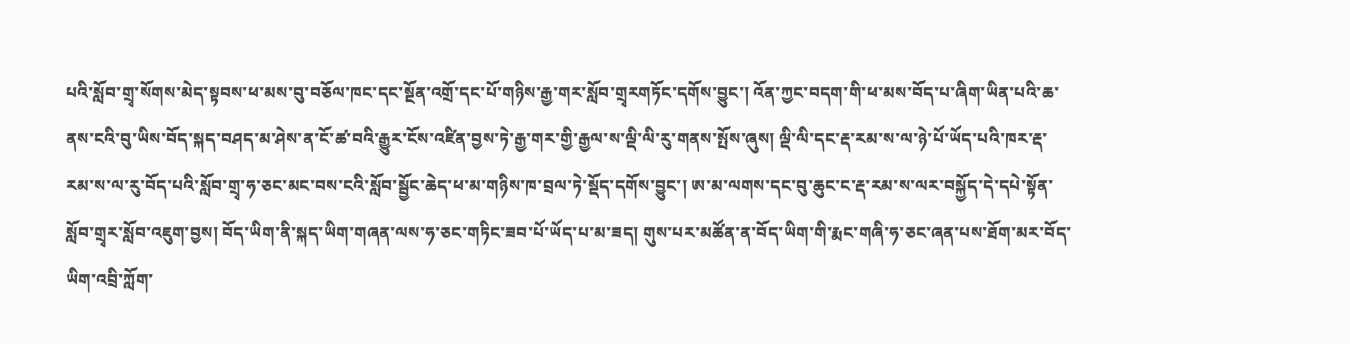པའི་སློབ་གྲྭ་སོགས་མེད་སྟབས་ཕ་མས་བུ་བཅོལ་ཁང་དང་སྔོན་འགྲོ་དང་པོ་གཉིས་རྒྱ་གར་སློབ་གྲྭརགཏོང་དགོས་བྱུང་། འོན་ཀྱང་བདག་གི་ཕ་མས་བོད་པ་ཞིག་ཡིན་པའི་ཆ་ནས་ངའི་བུ་ཡིས་བོད་སྐད་བཤད་མ་ཤེས་ན་ངོ་ཚ་བའི་རྒྱུར་ངོས་འཛིན་བྱས་ཏེ་རྒྱ་གར་གྱི་རྒྱལ་ས་ལྡི་ལི་རུ་གནས་སྤོས་ཞུས། ལྡི་ལི་དང་རྡ་རམ་ས་ལ་ཉེ་པོ་ཡོད་པའི་ཁར་རྡ་རམ་ས་ལ་རུ་བོད་པའི་སློབ་གྲྭ་ཧ་ཅང་མང་བས་ངའི་སློབ་སྦྱོང་ཆེད་ཕ་མ་གཉིས་ཁ་བྲལ་ཏེ་སྡོད་དགོས་བྱུང་། ཨ་མ་ལགས་དང་བུ་ཆུང་ང་རྡ་རམ་ས་ལར་བསྐྱོད་དེ་དཔེ་སྟོན་སློབ་གྲྭར་སློབ་འཇུག་བྱས། བོད་ཡིག་ནི་སྐད་ཡིག་གཞན་ལས་ཧ་ཅང་གཏིང་ཟབ་པོ་ཡོད་པ་མ་ཟད། གུས་པར་མཚོན་ན་བོད་ཡིག་གི་རྨང་གཞི་ཧ་ཅང་ཞན་པས་ཐོག་མར་བོད་ཡིག་འབྲི་ཀློག་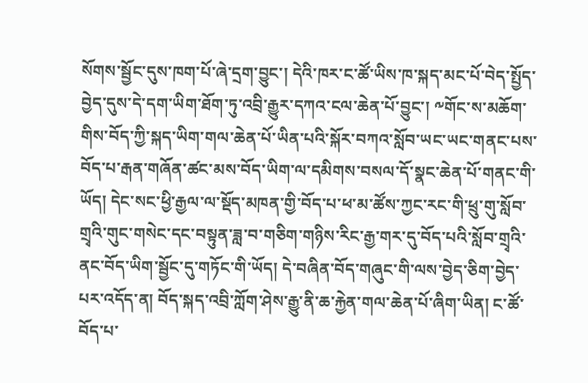སོགས་སྦྱོང་དུས་ཁག་པོ་ཞེ་དྲག་བྱུང་། དེའི་ཁར་ང་ཚོ་ཡིས་ཁ་སྐད་མང་པོ་བེད་སྤྱོད་བྱེད་དུས་དེ་དག་ཡིག་ཐོག་ཏུ་འབྲི་རྒྱུར་དཀའ་ངལ་ཆེན་པོ་བྱུང་། ༸གོང་ས་མཆོག་གིས་བོད་ཀྱི་སྐད་ཡིག་གལ་ཆེན་པོ་ཡིན་པའི་སྐོར་བཀའ་སློབ་ཡང་ཡང་གནང་པས་བོད་པ་རྒན་གཞོན་ཚང་མས་བོད་ཡིག་ལ་དམིགས་བསལ་དོ་སྣང་ཆེན་པོ་གནང་གི་ཡོད། དེང་སང་ཕྱི་རྒྱལ་ལ་སྡོད་མཁན་གྱི་བོད་པ་ཕ་མ་ཚོས་ཀྱང་རང་གི་ཕྲུ་གུ་སློབ་གྲྭའི་གུང་གསེང་དང་བསྟུན་ཟླ་བ་གཅིག་གཉིས་རིང་རྒྱ་གར་དུ་བོད་པའི་སློབ་གྲྭའི་ནང་བོད་ཡིག་སྦྱོང་དུ་གཏོང་གི་ཡོད། དེ་བཞིན་བོད་གཞུང་གི་ལས་བྱེད་ཅིག་བྱེད་པར་འདོད་ན། བོད་སྐད་འབྲི་ཀློག་ཤེས་རྒྱུ་ནི་ཆ་རྐྱེན་གལ་ཆེན་པོ་ཞིག་ཡིན། ང་ཚོ་བོད་པ་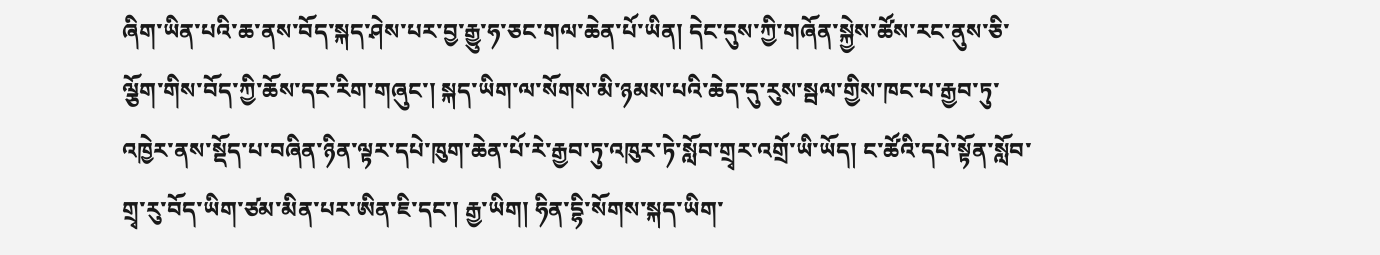ཞིག་ཡིན་པའི་ཆ་ནས་བོད་སྐད་ཤེས་པར་བྱ་རྒྱུ་ཧ་ཅང་གལ་ཆེན་པོ་ཡིན། དེང་དུས་ཀྱི་གཞོན་སྐྱེས་ཚོས་རང་ནུས་ཅི་ལྕོག་གིས་བོད་ཀྱི་ཆོས་དང་རིག་གཞུང་། སྐད་ཡིག་ལ་སོགས་མི་ཉམས་པའི་ཆེད་དུ་རུས་སྦལ་གྱིས་ཁང་པ་རྒྱབ་ཏུ་འཁྱེར་ནས་སྡོད་པ་བཞིན་ཉིན་ལྟར་དཔེ་ཁུག་ཆེན་པོ་རེ་རྒྱབ་ཏུ་འཁུར་ཏེ་སློབ་གྲྭར་འགྲོ་ཡི་ཡོད། ང་ཚོའི་དཔེ་སྟོན་སློབ་གྲྭ་རུ་བོད་ཡིག་ཙམ་མིན་པར་ཨིན་ཇི་དང་། རྒྱ་ཡིག། ཧིན་དྷི་སོགས་སྐད་ཡིག་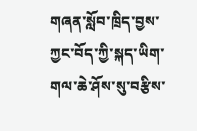གཞན་སློབ་ཁྲིད་བྱས་ཀྱང་བོད་ཀྱི་སྐད་ཡིག་གལ་ཆེ་ཤོས་སུ་བརྩིས་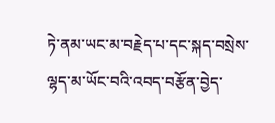ཏེ་ནམ་ཡང་མ་བརྗེད་པ་དང་སྐད་བསྲེས་ལྷད་མ་ཡོང་བའི་འབད་བརྩོན་བྱེད་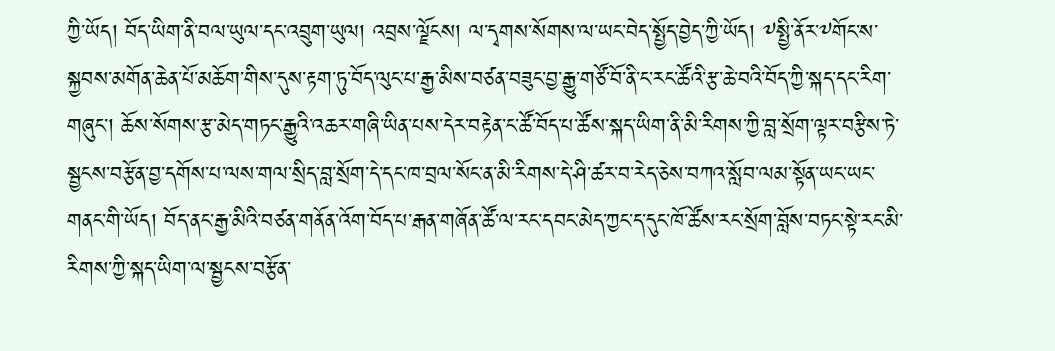ཀྱི་ཡོད། བོད་ཡིག་ནི་བལ་ཡུལ་དང་འབྲུག་ཡུལ། འབྲས་ལྗོངས། ལ་དྭགས་སོགས་ལ་ཡང་བེད་སྤྱོད་བྱེད་ཀྱི་ཡོད། ༸སྤྱི་ནོར་༸གོང་ས་སྐྱབས་མགོན་ཆེན་པོ་མཆོག་གིས་དུས་རྟག་ཏུ་བོད་ལུང་པ་རྒྱ་མིས་བཙན་བཟུང་བྱ་རྒྱུ་གཙོ་བོ་ནི་ང་རང་ཚོའི་རྩ་ཆེ་བའི་བོད་ཀྱི་སྐད་དང་རིག་གཞུང་། ཆོས་སོགས་རྩ་མེད་གཏང་རྒྱུའི་འཆར་གཞི་ཡིན་པས་དེར་བརྟེན་ང་ཚོ་བོད་པ་ཚོས་སྐད་ཡིག་ནི་མི་རིགས་ཀྱི་བླ་སྲོག་ལྟར་བརྩིས་ཏེ་སྦྱངས་བརྩོན་བྱ་དགོས་པ་ལས་གལ་སྲིད་བླ་སྲོག་དེ་དང་ཁ་བྲལ་སོང་ན་མི་རིགས་དེ་ཤི་ཚར་བ་རེད་ཅེས་བཀའ་སློབ་ལམ་སྟོན་ཡང་ཡང་གནང་གི་ཡོད། བོད་ནང་རྒྱ་མིའི་བཙན་གནོན་འོག་བོད་པ་རྒན་གཞོན་ཚོ་ལ་རང་དབང་མེད་ཀྱང་ད་དུང་ཁོ་ཚོས་རང་སྲོག་བློས་བཏང་སྟེ་རང་མི་རིགས་ཀྱི་སྐད་ཡིག་ལ་སྦྱངས་བརྩོན་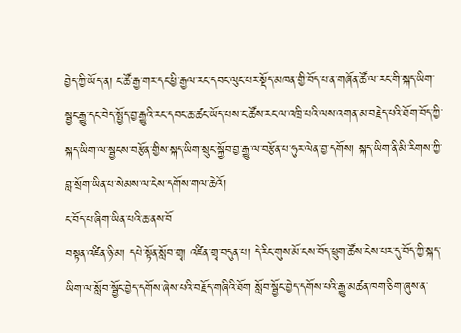བྱེད་ཀྱི་ཡོད་ན། ང་ཚོ་རྒྱ་གར་དང་ཕྱི་རྒྱལ་རང་དབང་ལུང་པར་སྡོད་མཁན་གྱི་བོད་པ་ན་གཞོན་ཚོ་ལ་རང་གི་སྐད་ཡིག་སྦྱང་རྒྱུ་དང་བེད་སྤྱོད་བྱ་རྒྱུའི་རང་དབང་ཆ་ཚང་ཡོད་པས་ང་ཚོས་རང་ལ་འཁྲི་པའི་ལས་འགན་མ་བརྗེད་པའི་ཐོག་བོད་ཀྱི་སྐད་ཡིག་ལ་སྦྱངས་བརྩོན་གྱིས་སྐད་ཡིག་སྲུང་སྐྱོབ་བྱ་རྒྱུ་ལ་བརྩོན་པ་ཧུར་ལེན་བྱ་དགོས། སྐད་ཡིག་ནི་མི་རིགས་ཀྱི་བླ་སྲོག་ཡིན་པ་སེམས་ལ་ངེས་དགོས་གལ་ཆེའོ།
ང་བོད་པ་ཞིག་ཡིན་པའི་ཆ་ནས་བོ
བསྟན་འཛིན་ཉི་མ། དཔེ་སྟོན་སློབ་གྲྭ། འཛིན་གྲྭ་བདུན་པ། དེ་རིང་གུས་མོ་ངས་བོད་ཕྲུག་ཚོས་ངེས་པར་དུ་བོད་ཀྱི་སྐད་ཡིག་ལ་སློབ་སྦྱོང་བྱེད་དགོས་ཞེས་པའི་བརྗོད་གཞིའི་ཐོག སློབ་སྦྱོང་བྱེད་དགོས་པའི་རྒྱུ་མཚན་ཁག་ཅིག་ཞུས་ན་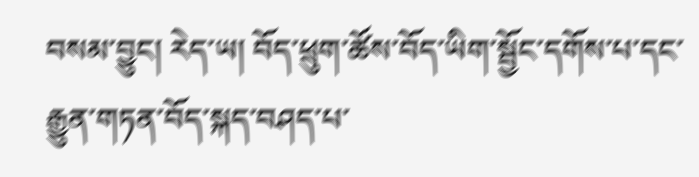བསམ་བྱུང། རེད་ཡ། བོད་ཕྲུག་ཚོས་བོད་ཡིག་སྦྱོང་དགོས་པ་དང་རྒྱུན་གཏན་བོད་སྐད་བཤད་པ་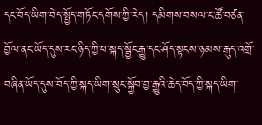དང་བོད་ཡིག་བེད་སྤྱོད་གཏོང་དགོས་ཀྱི་རེད། དམིགས་བསལ་ང་ཚོ་བཙན་བྱོལ་ནང་ཡོད་དུས་རང་ཉིད་ཀྱི་ཕ་སྐད་སྦྱོང་རྒྱུ་དང་ཤོད་སྟངས་ཉམས་རྒུད་འགྲོ་བཞིན་ཡོད་དུས་བོད་ཀྱི་སྐད་ཡིག་སྲུང་སྐྱོབ་བྱ་རྒྱུའི་ཆེད་བོད་ཀྱི་སྐད་ཡིག་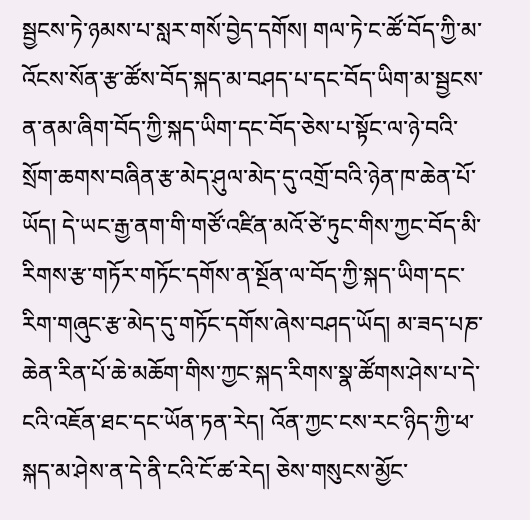སྦྱངས་ཏེ་ཉམས་པ་སླར་གསོ་བྱེད་དགོས། གལ་ཏེ་ང་ཚོ་བོད་ཀྱི་མ་འོངས་སོན་རྩ་ཚོས་བོད་སྐད་མ་བཤད་པ་དང་བོད་ཡིག་མ་སྦྱངས་ན་ནམ་ཞིག་བོད་ཀྱི་སྐད་ཡིག་དང་བོད་ཅེས་པ་སྟོང་ལ་ཉེ་བའི་སྲོག་ཆགས་བཞིན་རྩ་མེད་ཤུལ་མེད་དུ་འགྲོ་བའི་ཉེན་ཁ་ཆེན་པོ་ཡོད། དེ་ཡང་རྒྱ་ནག་གི་གཙོ་འཛིན་མའོ་ཙེ་ཏུང་གིས་ཀྱང་བོད་མི་རིགས་རྩ་གཏོར་གཏོང་དགོས་ན་སྔོན་ལ་བོད་ཀྱི་སྐད་ཡིག་དང་རིག་གཞུང་རྩ་མེད་དུ་གཏོང་དགོས་ཞེས་བཤད་ཡོད། མ་ཟད་པཎ་ཆེན་རིན་པོ་ཆེ་མཆོག་གིས་ཀྱང་སྐད་རིགས་སྣ་ཚོགས་ཤེས་པ་དེ་ངའི་འཇོན་ཐང་དང་ཡོན་ཏན་རེད། འོན་ཀྱང་ངས་རང་ཉིད་ཀྱི་ཕ་སྐད་མ་ཤེས་ན་དེ་ནི་ངའི་ངོ་ཚ་རེད། ཅེས་གསུངས་མྱོང་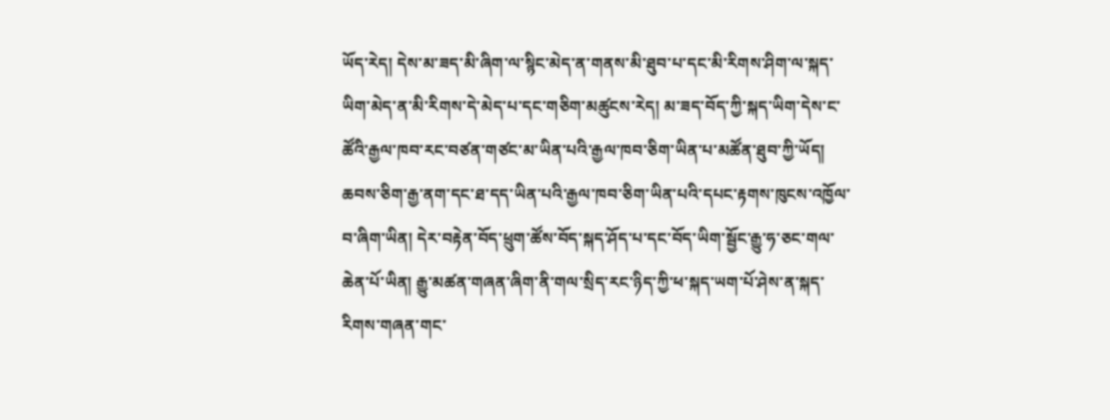ཡོད་རེད། དེས་མ་ཟད་མི་ཞིག་ལ་སྙིང་མེད་ན་གནས་མི་ཐུབ་པ་དང་མི་རིགས་ཤིག་ལ་སྐད་ཡིག་མེད་ན་མི་རིགས་དེ་མེད་པ་དང་གཅིག་མཚུངས་རེད། མ་ཟད་བོད་ཀྱི་སྐད་ཡིག་དེས་ང་ཚོའི་རྒྱལ་ཁབ་རང་བཙན་གཙང་མ་ཡིན་པའི་རྒྱལ་ཁབ་ཅིག་ཡིན་པ་མཚོན་ཐུབ་ཀྱི་ཡོད། ཆབས་ཅིག་རྒྱ་ནག་དང་ཐ་དད་ཡིན་པའི་རྒྱལ་ཁབ་ཅིག་ཡིན་པའི་དཔང་རྟགས་ཁུངས་འཁྱོལ་བ་ཞིག་ཡིན། དེར་བརྟེན་བོད་ཕྲུག་ཚོས་བོད་སྐད་ཤོད་པ་དང་བོད་ཡིག་སྦྱོང་རྒྱུ་ཧ་ཅང་གལ་ཆེན་པོ་ཡིན། རྒྱུ་མཚན་གཞན་ཞིག་ནི་གལ་སྲིད་རང་ཉིད་ཀྱི་ཕ་སྐད་ཡག་པོ་ཤེས་ན་སྐད་རིགས་གཞན་གང་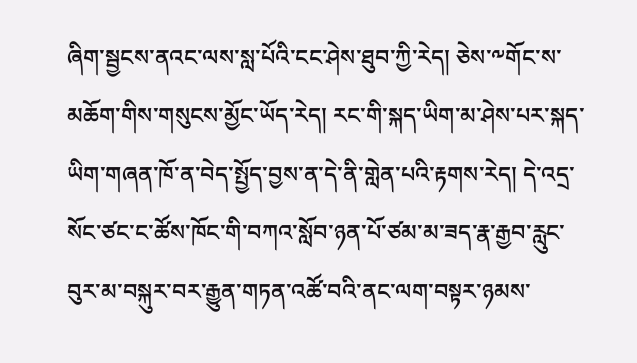ཞིག་སྦྱངས་ནའང་ལས་སླ་པོའི་ངང་ཤེས་ཐུབ་ཀྱི་རེད། ཅེས་༸གོང་ས་མཆོག་གིས་གསུངས་མྱོང་ཡོད་རེད། རང་གི་སྐད་ཡིག་མ་ཤེས་པར་སྐད་ཡིག་གཞན་ཁོ་ན་བེད་སྤྱོད་བྱས་ན་དེ་ནི་གླེན་པའི་རྟགས་རེད། དེ་འདྲ་སོང་ཙང་ང་ཚོས་ཁོང་གི་བཀའ་སློབ་ཉན་པོ་ཙམ་མ་ཟད་རྣ་རྒྱབ་རླུང་བུར་མ་བསྐུར་བར་རྒྱུན་གཏན་འཚོ་བའི་ནང་ལག་བསྟར་ཉམས་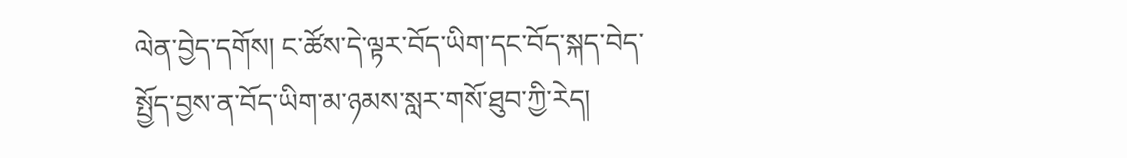ལེན་བྱེད་དགོས། ང་ཚོས་དེ་ལྟར་བོད་ཡིག་དང་བོད་སྐད་བེད་སྤྱོད་བྱས་ན་བོད་ཡིག་མ་ཉམས་སླར་གསོ་ཐུབ་ཀྱི་རེད།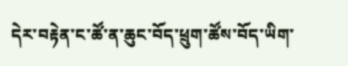དེར་བརྟེན་ང་ཚོ་ན་ཆུང་བོད་ཕྲུག་ཚོས་བོད་ཡིག་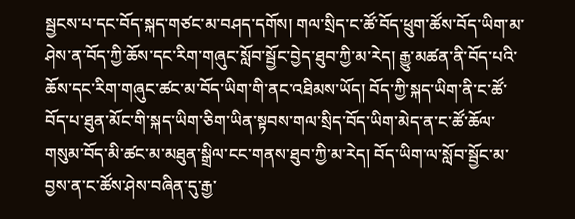སྦྱངས་པ་དང་བོད་སྐད་གཙང་མ་བཤད་དགོས། གལ་སྲིད་ང་ཚོ་བོད་ཕྲུག་ཚོས་བོད་ཡིག་མ་ཤེས་ན་བོད་ཀྱི་ཆོས་དང་རིག་གཞུང་སློབ་སྦྱོང་བྱེད་ཐུབ་ཀྱི་མ་རེད། རྒྱུ་མཚན་ནི་བོད་པའི་ཆོས་དང་རིག་གཞུང་ཚང་མ་བོད་ཡིག་གི་ནང་འཐིམས་ཡོད། བོད་ཀྱི་སྐད་ཡིག་ནི་ང་ཚོ་བོད་པ་ཐུན་མོང་གི་སྐད་ཡིག་ཅིག་ཡིན་སྟབས་གལ་སྲིད་བོད་ཡིག་མེད་ན་ང་ཚོ་ཆོལ་གསུམ་བོད་མི་ཚང་མ་མཐུན་སྒྲིལ་ངང་གནས་ཐུབ་ཀྱི་མ་རེད། བོད་ཡིག་ལ་སློབ་སྦྱོང་མ་བྱས་ན་ང་ཚོས་ཤེས་བཞིན་དུ་རྒྱ་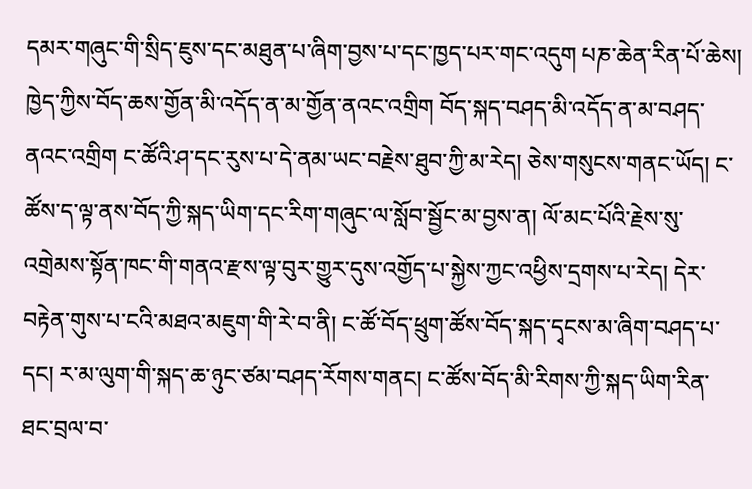དམར་གཞུང་གི་སྲིད་ཇུས་དང་མཐུན་པ་ཞིག་བྱས་པ་དང་ཁྱད་པར་གང་འདུག པཎ་ཆེན་རིན་པོ་ཆེས། ཁྱེད་ཀྱིས་བོད་ཆས་གྱོན་མི་འདོད་ན་མ་གྱོན་ནའང་འགྲིག བོད་སྐད་བཤད་མི་འདོད་ན་མ་བཤད་ནའང་འགྲིག ང་ཚོའི་ཤ་དང་རུས་པ་དེ་ནམ་ཡང་བརྗེས་ཐུབ་ཀྱི་མ་རེད། ཅེས་གསུངས་གནང་ཡོད། ང་ཚོས་ད་ལྟ་ནས་བོད་ཀྱི་སྐད་ཡིག་དང་རིག་གཞུང་ལ་སློབ་སྦྱོང་མ་བྱས་ན། ལོ་མང་པོའི་རྗེས་སུ་འགྲེམས་སྟོན་ཁང་གི་གནའ་རྫས་ལྟ་བུར་གྱུར་དུས་འགྱོད་པ་སྐྱེས་ཀྱང་འཕྱིས་དྲགས་པ་རེད། དེར་བརྟེན་གུས་པ་ངའི་མཐའ་མཇུག་གི་རེ་བ་ནི། ང་ཚོ་བོད་ཕྲུག་ཚོས་བོད་སྐད་དྭངས་མ་ཞིག་བཤད་པ་དང། ར་མ་ལུག་གི་སྐད་ཆ་ཉུང་ཙམ་བཤད་རོགས་གནང། ང་ཚོས་བོད་མི་རིགས་ཀྱི་སྐད་ཡིག་རིན་ཐང་བྲལ་བ་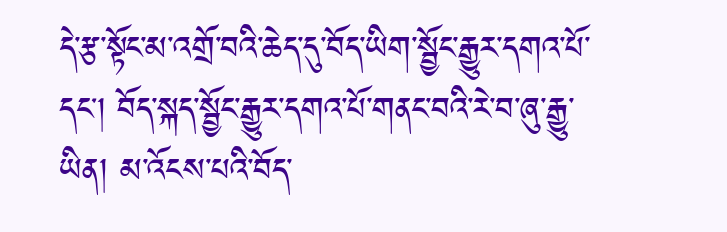དེ་རྩ་སྟོང་མ་འགྲོ་བའི་ཆེད་དུ་བོད་ཡིག་སྦྱོང་རྒྱུར་དགའ་པོ་དང། བོད་སྐད་སྦྱོང་རྒྱུར་དགའ་པོ་གནང་བའི་རེ་བ་ཞུ་རྒྱུ་ཡིན། མ་འོངས་པའི་བོད་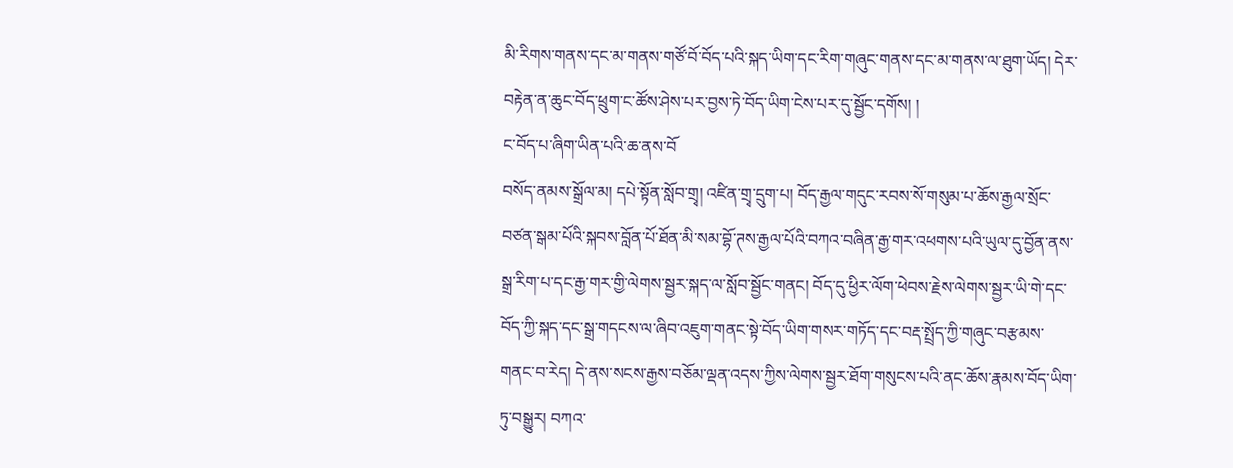མི་རིགས་གནས་དང་མ་གནས་གཙོ་བོ་བོད་པའི་སྐད་ཡིག་དང་རིག་གཞུང་གནས་དང་མ་གནས་ལ་ཐུག་ཡོད། དེར་བརྟེན་ན་ཆུང་བོད་ཕྲུག་ང་ཚོས་ཤེས་པར་བྱས་ཏེ་བོད་ཡིག་ངེས་པར་དུ་སྦྱོང་དགོས། །
ང་བོད་པ་ཞིག་ཡིན་པའི་ཆ་ནས་བོ
བསོད་ནམས་སྒྲོལ་མ། དཔེ་སྟོན་སློབ་གྲྭ། འཛིན་གྲྭ་དྲུག་པ། བོད་རྒྱལ་གདུང་རབས་སོ་གསུམ་པ་ཆོས་རྒྱལ་སྲོང་བཙན་སྒམ་པོའི་སྐབས་བློན་པོ་ཐོན་མི་སམ་བྷོ་ཊས་རྒྱལ་པོའི་བཀའ་བཞིན་རྒྱ་གར་འཕགས་པའི་ཡུལ་དུ་བྱོན་ནས་སྒྲ་རིག་པ་དང་རྒྱ་གར་གྱི་ལེགས་སྦྱར་སྐད་ལ་སློབ་སྦྱོང་གནང། བོད་དུ་ཕྱིར་ལོག་ཕེབས་རྗེས་ལེགས་སྦྱར་ཡི་གེ་དང་བོད་ཀྱི་སྐད་དང་སྒྲ་གདངས་ལ་ཞིབ་འཇུག་གནང་སྟེ་བོད་ཡིག་གསར་གཏོད་དང་བརྡ་སྤྲོད་ཀྱི་གཞུང་བརྩམས་གནང་བ་རེད། དེ་ནས་སངས་རྒྱས་བཅོམ་ལྡན་འདས་ཀྱིས་ལེགས་སྦྱར་ཐོག་གསུངས་པའི་ནང་ཆོས་རྣམས་བོད་ཡིག་ཏུ་བསྒྱུར། བཀའ་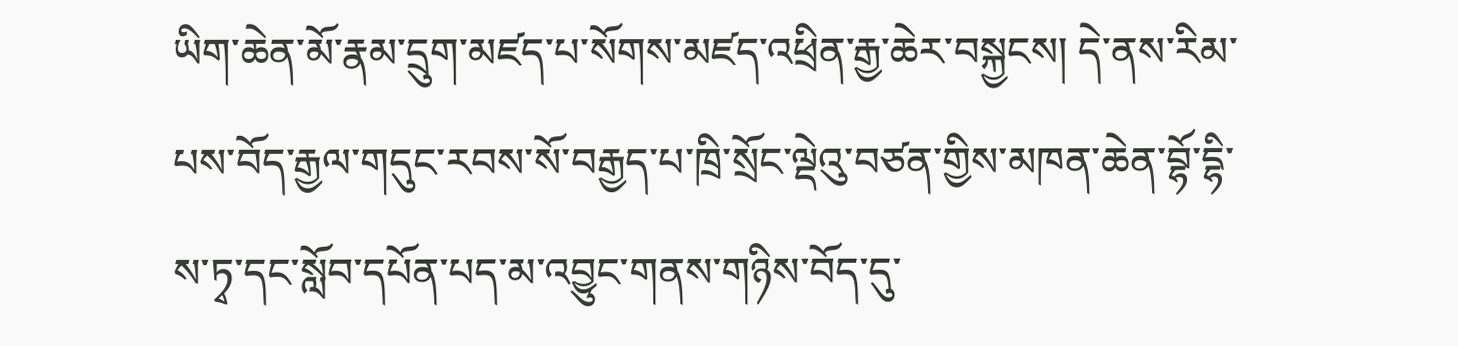ཡིག་ཆེན་མོ་རྣམ་དྲུག་མཛད་པ་སོགས་མཛད་འཕྲིན་རྒྱ་ཆེར་བསྐྱངས། དེ་ནས་རིམ་པས་བོད་རྒྱལ་གདུང་རབས་སོ་བརྒྱད་པ་ཁྲི་སྲོང་ལྡེའུ་བཙན་གྱིས་མཁན་ཆེན་བྷོ་དྷི་ས་ཏྭ་དང་སློབ་དཔོན་པད་མ་འབྱུང་གནས་གཉིས་བོད་དུ་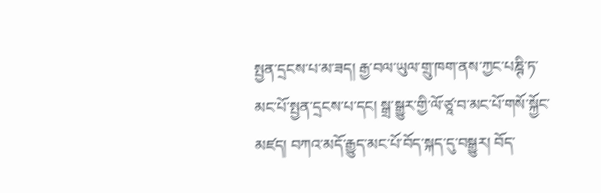སྤྱན་དྲངས་པ་མ་ཟད། རྒྱ་བལ་ཡུལ་གྲུ་ཁག་ནས་ཀྱང་པཎྚི་ཏ་མང་པོ་སྤྱན་དྲངས་པ་དང། སྒྲ་སྒྱུར་གྱི་ལོ་ཙཱ་བ་མང་པོ་གསོ་སྐྱོང་མཛད། བཀའ་མདོ་རྒྱུད་མང་པོ་བོད་སྐད་དུ་བསྒྱུར། བོད་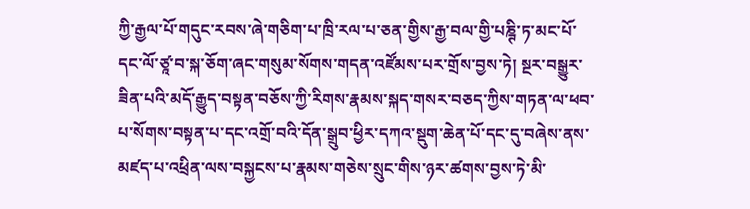ཀྱི་རྒྱལ་པོ་གདུང་རབས་ཞེ་གཅིག་པ་ཁྲི་རལ་པ་ཅན་གྱིས་རྒྱ་བལ་གྱི་པཎྚི་ཏ་མང་པོ་དང་ལོ་ཙཱ་བ་སྐ་ཅོག་ཞང་གསུམ་སོགས་གདན་འཛོམས་པར་གྲོས་བྱས་ཏེ། སྔར་བསྒྱུར་ཟིན་པའི་མདོ་རྒྱུད་བསྟན་བཅོས་ཀྱི་རིགས་རྣམས་སྐད་གསར་བཅད་ཀྱིས་གཏན་ལ་ཕབ་པ་སོགས་བསྟན་པ་དང་འགྲོ་བའི་དོན་སྒྲུབ་ཕྱིར་དཀའ་སྡུག་ཆེན་པོ་དང་དུ་བཞེས་ནས་མཛད་པ་འཕྲིན་ལས་བསྐྱངས་པ་རྣམས་གཅེས་སྲུང་གིས་ཉར་ཚགས་བྱས་ཏེ་མི་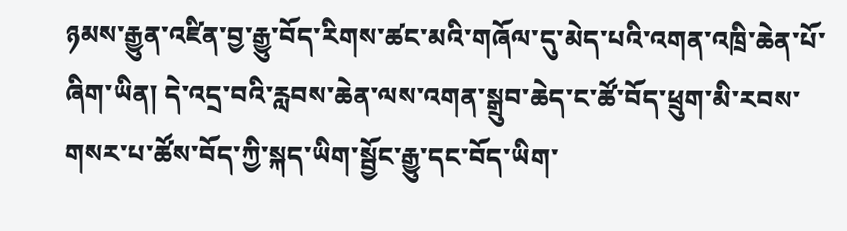ཉམས་རྒྱུན་འཛིན་བྱ་རྒྱུ་བོད་རིགས་ཚང་མའི་གཞོལ་དུ་མེད་པའི་འགན་འཁྲི་ཆེན་པོ་ཞིག་ཡིན། དེ་འདྲ་བའི་རླབས་ཆེན་ལས་འགན་སྒྲུབ་ཆེད་ང་ཚོ་བོད་ཕྲུག་མི་རབས་གསར་པ་ཚོས་བོད་ཀྱི་སྐད་ཡིག་སྦྱོང་རྒྱུ་དང་བོད་ཡིག་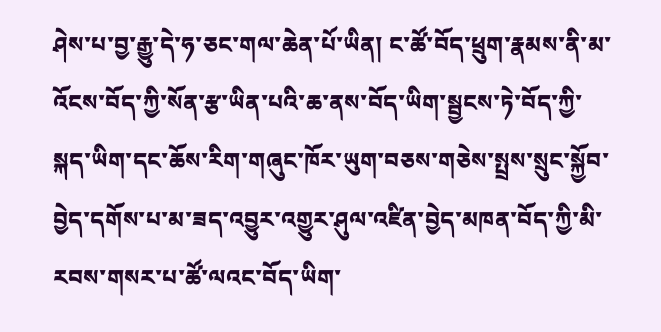ཤེས་པ་བྱ་རྒྱུ་དེ་ཧ་ཅང་གལ་ཆེན་པོ་ཡིན། ང་ཚོ་བོད་ཕྲུག་རྣམས་ནི་མ་འོངས་བོད་ཀྱི་སོན་རྩ་ཡིན་པའི་ཆ་ནས་བོད་ཡིག་སྦྱངས་ཏེ་བོད་ཀྱི་སྐད་ཡིག་དང་ཆོས་རིག་གཞུང་ཁོར་ཡུག་བཅས་གཅེས་སྤྲས་སྲུང་སྐྱོབ་བྱེད་དགོས་པ་མ་ཟད་འབྱུར་འགྱུར་ཤུལ་འཛིན་བྱེད་མཁན་བོད་ཀྱི་མི་རབས་གསར་པ་ཚོ་ལའང་བོད་ཡིག་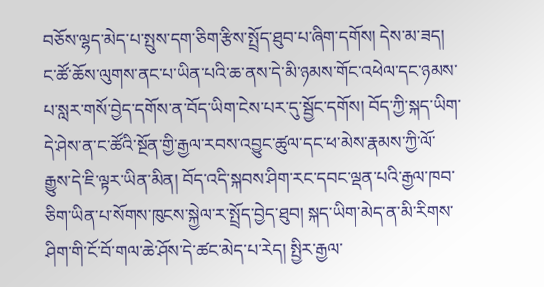བཅོས་ལྷད་མེད་པ་སྤུས་དག་ཅིག་རྩིས་སྤྲོད་ཐུབ་པ་ཞིག་དགོས། དེས་མ་ཟད། ང་ཚོ་ཆོས་ལུགས་ནང་པ་ཡིན་པའི་ཆ་ནས་དེ་མི་ཉམས་གོང་འཕེལ་དང་ཉམས་པ་སླར་གསོ་བྱེད་དགོས་ན་བོད་ཡིག་ངེས་པར་དུ་སྦྱོང་དགོས། བོད་ཀྱི་སྐད་ཡིག་དེ་ཤེས་ན་ང་ཚོའི་སྔོན་གྱི་རྒྱལ་རབས་འབྱུང་ཚུལ་དང་ཕ་མེས་རྣམས་ཀྱི་ལོ་རྒྱུས་དེ་ཇི་ལྟར་ཡིན་མིན། བོད་འདི་སྐབས་ཤིག་རང་དབང་ལྡན་པའི་རྒྱལ་ཁབ་ཅིག་ཡིན་པ་སོགས་ཁུངས་སྐྱེལ་ར་སྤྲོད་བྱེད་ཐུབ། སྐད་ཡིག་མེད་ན་མི་རིགས་ཤིག་གི་ངོ་བོ་གལ་ཆེ་ཤོས་དེ་ཚང་མེད་པ་རེད། སྤྱིར་རྒྱལ་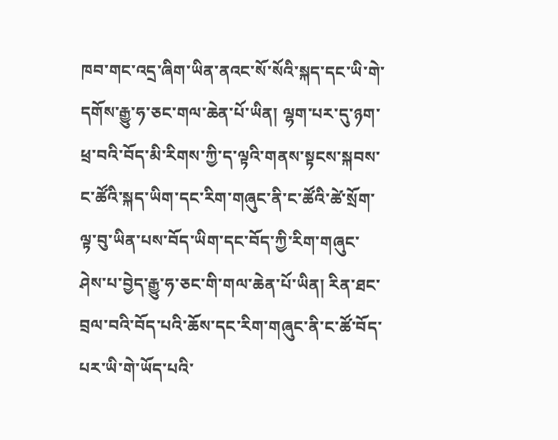ཁབ་གང་འདྲ་ཞིག་ཡིན་ནའང་སོ་སོའི་སྐད་དང་ཡི་གེ་དགོས་རྒྱུ་ཧ་ཅང་གལ་ཆེན་པོ་ཡིན། ལྷག་པར་དུ་ཉག་ཕྲ་བའི་བོད་མི་རིགས་ཀྱི་ད་ལྟའི་གནས་སྟངས་སྐབས་ང་ཚོའི་སྐད་ཡིག་དང་རིག་གཞུང་ནི་ང་ཚོའི་ཚེ་སྲོག་ལྟ་བུ་ཡིན་པས་བོད་ཡིག་དང་བོད་ཀྱི་རིག་གཞུང་ཤེས་པ་བྱེད་རྒྱུ་ཧ་ཅང་གི་གལ་ཆེན་པོ་ཡིན། རིན་ཐང་བྲལ་བའི་བོད་པའི་ཆོས་དང་རིག་གཞུང་ནི་ང་ཚོ་བོད་པར་ཡི་གེ་ཡོད་པའི་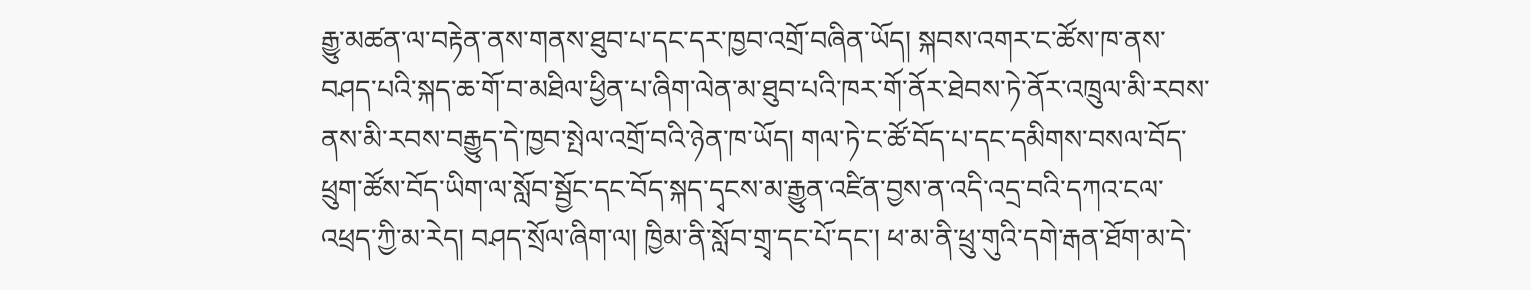རྒྱུ་མཚན་ལ་བརྟེན་ནས་གནས་ཐུབ་པ་དང་དར་ཁྱབ་འགྲོ་བཞིན་ཡོད། སྐབས་འགར་ང་ཚོས་ཁ་ནས་བཤད་པའི་སྐད་ཆ་གོ་བ་མཐིལ་ཕྱིན་པ་ཞིག་ལེན་མ་ཐུབ་པའི་ཁར་གོ་ནོར་ཐེབས་ཏེ་ནོར་འཁྲུལ་མི་རབས་ནས་མི་རབས་བརྒྱུད་དེ་ཁྱབ་སྤེལ་འགྲོ་བའི་ཉེན་ཁ་ཡོད། གལ་ཏེ་ང་ཚོ་བོད་པ་དང་དམིགས་བསལ་བོད་ཕྲུག་ཚོས་བོད་ཡིག་ལ་སློབ་སྦྱོང་དང་བོད་སྐད་དྭངས་མ་རྒྱུན་འཛིན་བྱས་ན་འདི་འདྲ་བའི་དཀའ་ངལ་འཕྲད་ཀྱི་མ་རེད། བཤད་སྲོལ་ཞིག་ལ། ཁྱིམ་ནི་སློབ་གྲྭ་དང་པོ་དང་། ཕ་མ་ནི་ཕྲུ་གུའི་དགེ་རྒན་ཐོག་མ་དེ་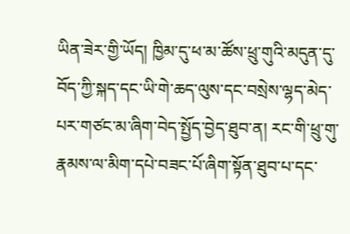ཡིན་ཟེར་གྱི་ཡོད། ཁྱིམ་དུ་ཕ་མ་ཚོས་ཕྲུ་གུའི་མདུན་དུ་བོད་ཀྱི་སྐད་དང་ཡི་གེ་ཆད་ལུས་དང་བསྲེས་ལྷད་མེད་པར་གཙང་མ་ཞིག་བེད་སྤྱོད་བྱེད་ཐུབ་ན། རང་གི་ཕྲུ་གུ་རྣམས་ལ་མིག་དཔེ་བཟང་པོ་ཞིག་སྟོན་ཐུབ་པ་དང་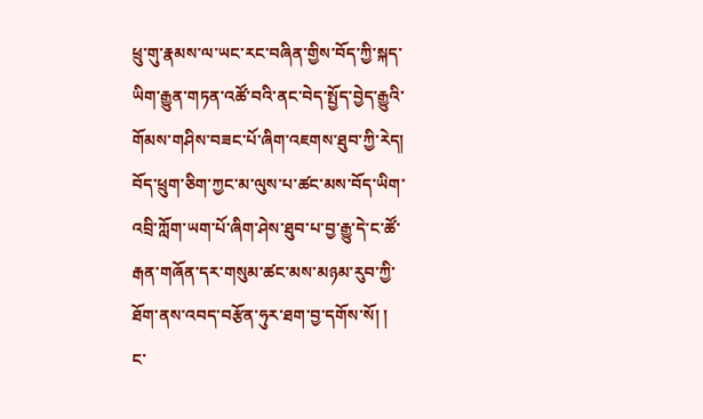ཕྲུ་གུ་རྣམས་ལ་ཡང་རང་བཞིན་གྱིས་བོད་ཀྱི་སྐད་ཡིག་རྒྱུན་གཏན་འཚོ་བའི་ནང་བེད་སྤྱོད་བྱེད་རྒྱུའི་གོམས་གཤིས་བཟང་པོ་ཞིག་འཇགས་ཐུབ་ཀྱི་རེད། བོད་ཕྲུག་ཅིག་ཀྱང་མ་ལུས་པ་ཚང་མས་བོད་ཡིག་འབྲི་ཀློག་ཡག་པོ་ཞིག་ཤེས་ཐུབ་པ་བྱ་རྒྱུ་དེ་ང་ཚོ་རྒན་གཞོན་དར་གསུམ་ཚང་མས་མཉམ་རུབ་ཀྱི་ཐོག་ནས་འབད་བརྩོན་ཧུར་ཐག་བྱ་དགོས་སོ། །
ང་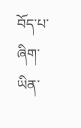བོད་པ་ཞིག་ཡིན་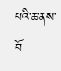པའི་ཆ་ནས་བོ